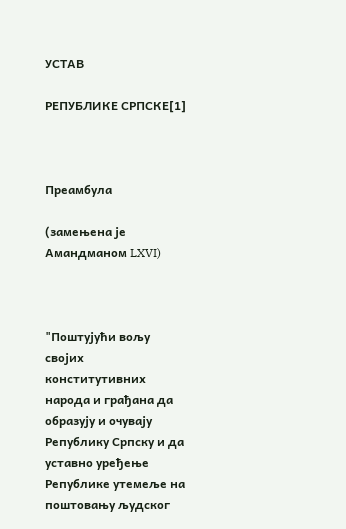УСТАВ

РЕПУБЛИКЕ СРПСКЕ[1]



Преамбула

(замењена је Амандманом LXVI)



"Поштујући вољу својих конститутивних народа и грађана да образују и очувају Републику Српску и да уставно уређење Републике утемеље на поштовању људског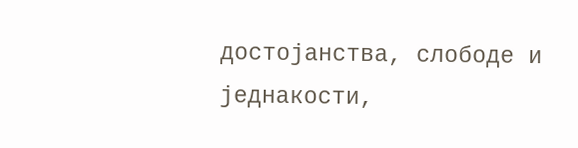достојанства, слободе и једнакости,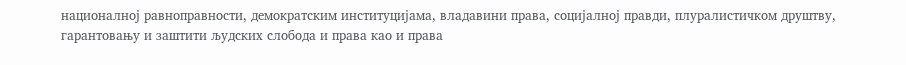националној равноправности, демократским институцијама, владавини права, социјалној правди, плуралистичком друштву, гарантовању и заштити људских слобода и права као и права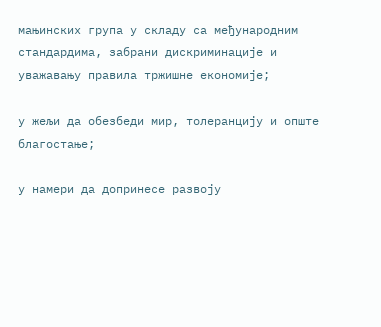мањинских група у складу са међународним стандардима, забрани дискриминације и уважавању правила тржишне економије;

у жељи да обезбеди мир, толеранцију и опште благостање;

у намери да допринесе развоју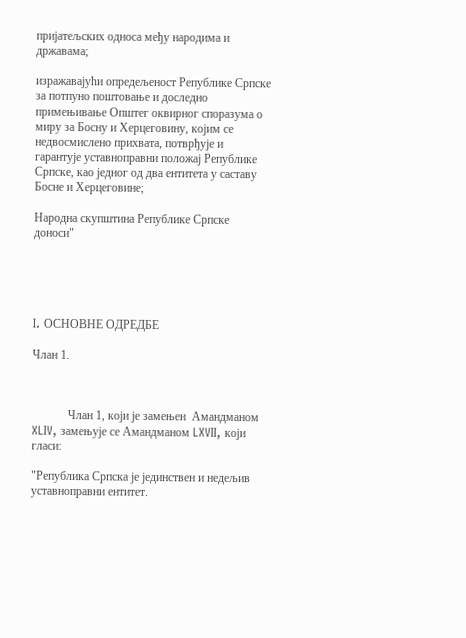пријатељских односа међу народима и државама;

изражавајући опредељеност Републике Српске за потпуно поштовање и доследно примењивање Општег оквирног споразума о миру за Босну и Херцеговину, којим се недвосмислено прихвата, потврђује и гарантује уставноправни положај Републике Српске, као једног од два ентитета у саставу Босне и Херцеговине;

Народна скупштина Републике Српске доноси"





I. ОСНОВНЕ ОДРЕДБЕ

Члан 1.



            Члан 1, који је замењен  Амандманом XLIV, замењује се Амандманом LXVII, који гласи:

"Република Српска је јединствен и недељив уставноправни ентитет.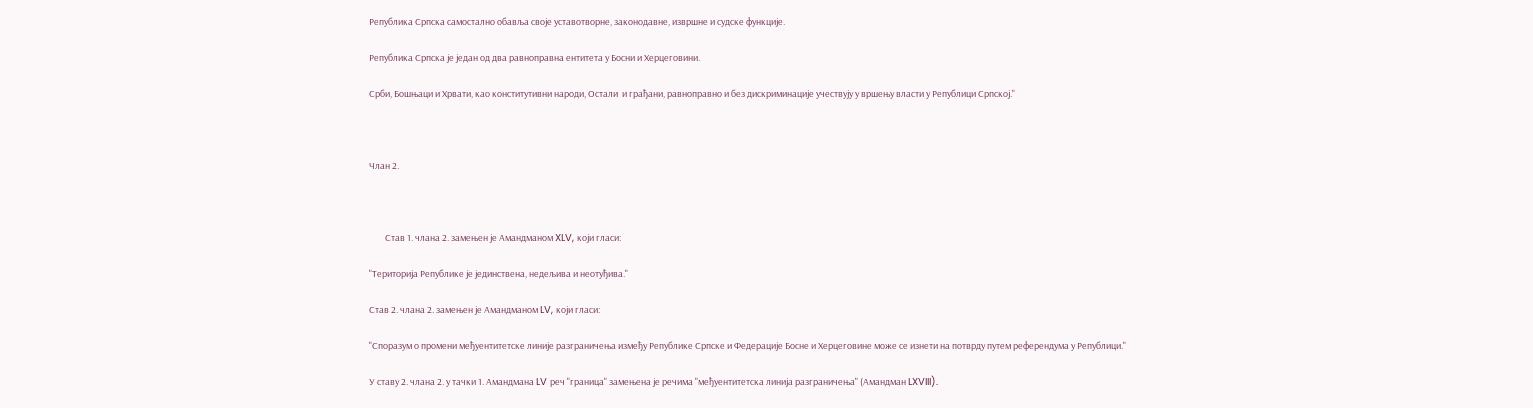Република Српска самостално обавља своје уставотворне, законодавне, извршне и судске функције.

Република Српска је један од два равноправна ентитета у Босни и Херцеговини.

Срби, Бошњаци и Хрвати, као конститутивни народи, Остали  и грађани, равноправно и без дискриминације учествују у вршењу власти у Републици Српској."



Члан 2.



        Став 1. члана 2. замењен је Амандманом XLV, који гласи:

"Територија Републике је јединствена, недељива и неотуђива."

Став 2. члана 2. замењен је Амандманом LV, који гласи:

"Споразум о промени међуентитетске линије разграничења између Републике Српске и Федерације Босне и Херцеговине може се изнети на потврду путем референдума у Републици."

У ставу 2. члана 2. у тачки 1. Амандмана LV реч "граница" замењена је речима "међуентитетска линија разграничења" (Амандман LXVIII).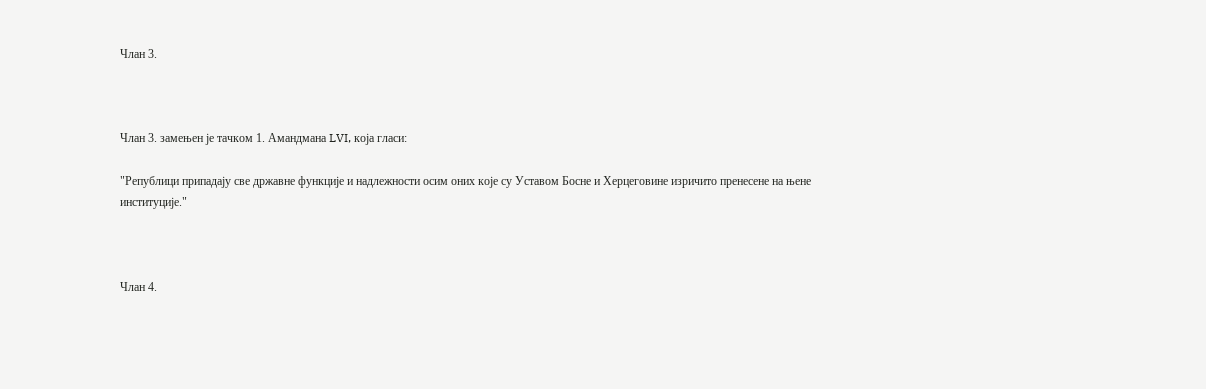Члан 3.



Члан 3. замењен је тачком 1. Амандмана LVI, која гласи:

"Републици припадају све државне функције и надлежности осим оних које су Уставом Босне и Херцеговине изричито пренесене на њене институције."



Члан 4.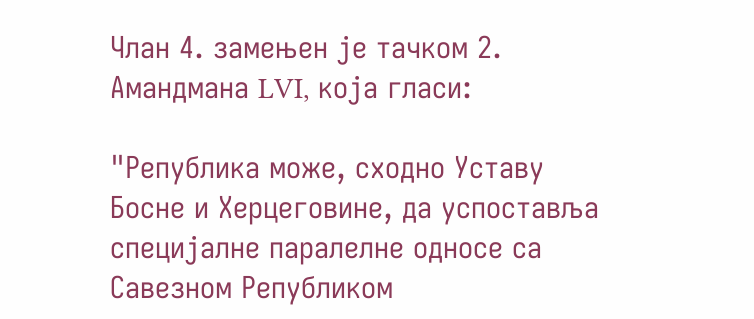Члан 4. замењен је тачком 2. Амандмана LVI, која гласи:

"Република може, сходно Уставу Босне и Херцеговине, да успоставља специјалне паралелне односе са Савезном Републиком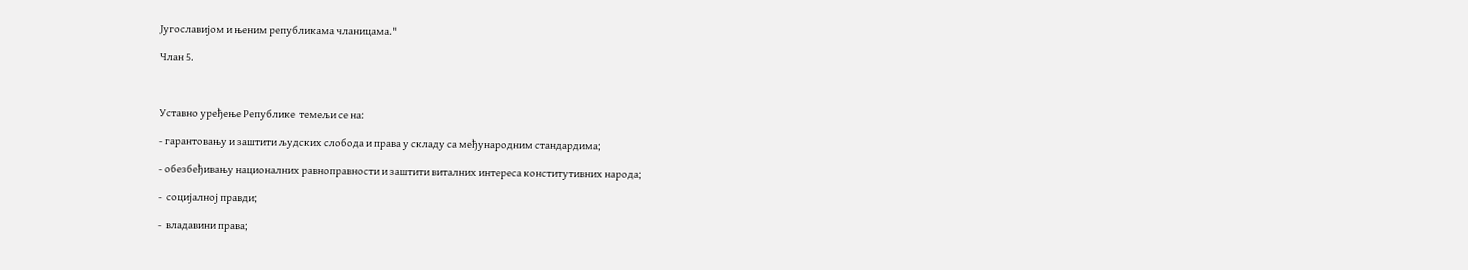Југославијом и њеним републикама чланицама."

Члан 5.



Уставно уређење Републике  темељи се на:

- гарантовању и заштити људских слобода и права у складу са међународним стандардима;

- обезбеђивању националних равноправности и заштити виталних интереса конститутивних народа;

-  социјалној правди;

-  владавини права;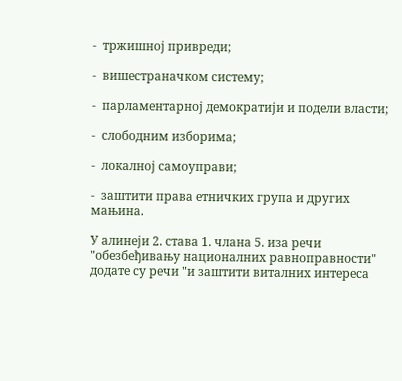-  тржишној привреди;

-  вишестраначком систему;

-  парламентарној демократији и подели власти;

-  слободним изборима;

-  локалној самоуправи;

-  заштити права етничких група и других мањина.

У алинеји 2. става 1. члана 5. иза речи "обезбеђивању националних равноправности" додате су речи "и заштити виталних интереса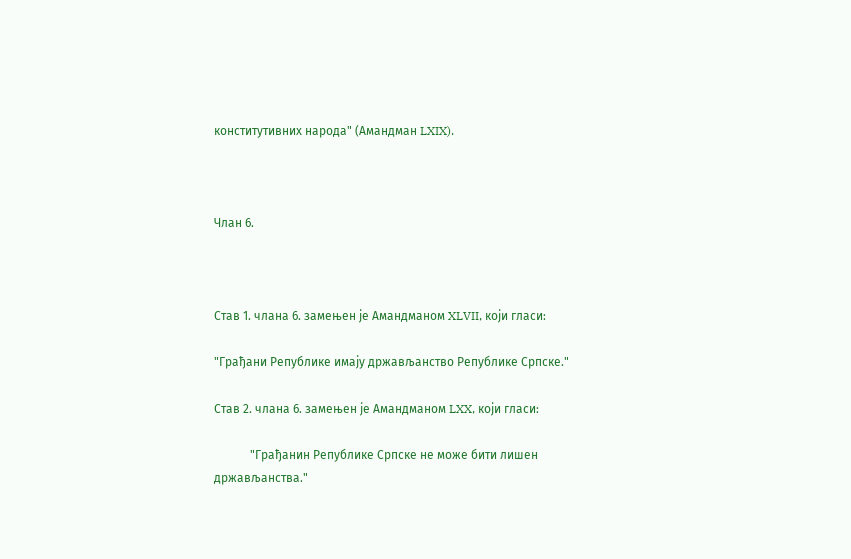конститутивних народа" (Амандман LXIX).



Члан 6.



Став 1. члана 6. замењен је Амандманом XLVII, који гласи:

"Грађани Републике имају држављанство Републике Српске."

Став 2. члана 6. замењен је Амандманом LXX, који гласи:

            "Грађанин Републике Српске не може бити лишен држављанства."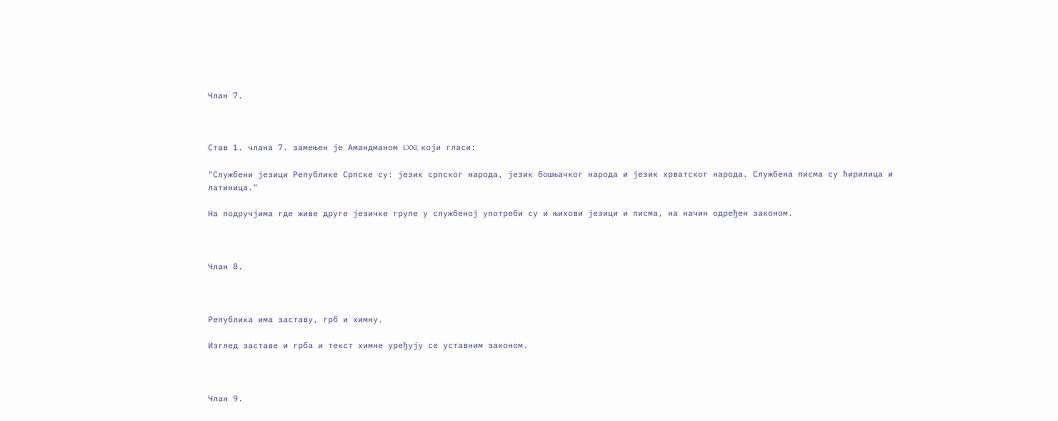Члан 7.



Став 1. члана 7. замењен је Амандманом LXXI, који гласи:

"Службени језици Републике Српске су: језик српског народа, језик бошњачког народа и језик хрватског народа. Службена писма су ћирилица и латиница."

На подручјима где живе друге језичке групе у службеној употреби су и њихови језици и писма, на начин одређен законом.



Члан 8.



Република има заставу, грб и химну.

Изглед заставе и грба и текст химне уређују се уставним законом.



Члан 9.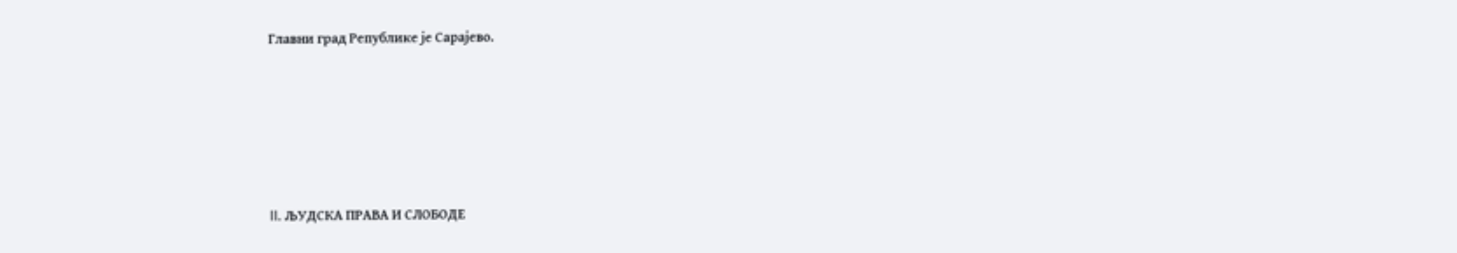Главни град Републике је Сарајево.





II. ЉУДСКА ПРАВА И СЛОБОДЕ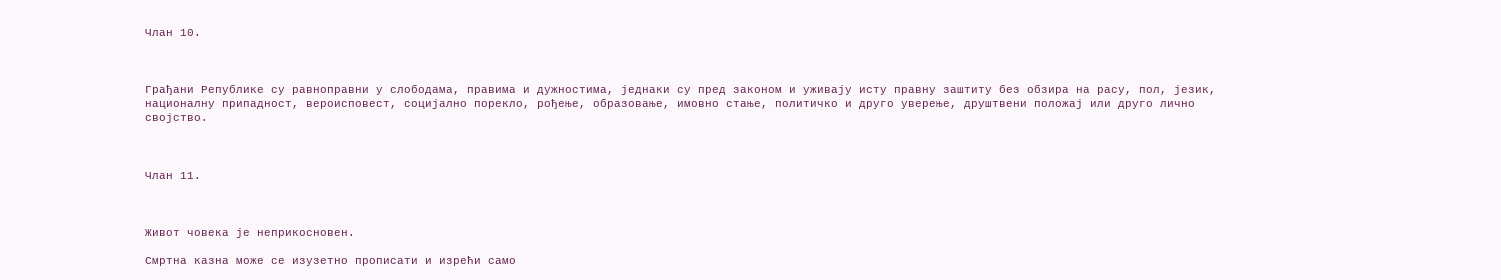Члан 10.



Грађани Републике су равноправни у слободама, правима и дужностима, једнаки су пред законом и уживају исту правну заштиту без обзира на расу, пол, језик, националну припадност, вероисповест, социјално порекло, рођење, образовање, имовно стање, политичко и друго уверење, друштвени положај или друго лично својство.



Члан 11.



Живот човека је неприкосновен.

Смртна казна може се изузетно прописати и изрећи само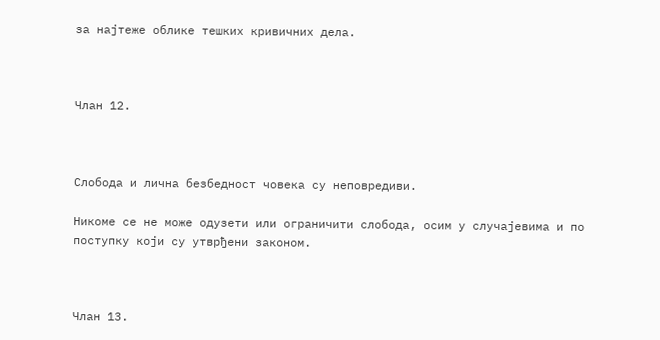за најтеже облике тешких кривичних дела.



Члан 12.



Слобода и лична безбедност човека су неповредиви.

Никоме се не може одузети или ограничити слобода, осим у случајевима и по поступку који су утврђени законом.



Члан 13.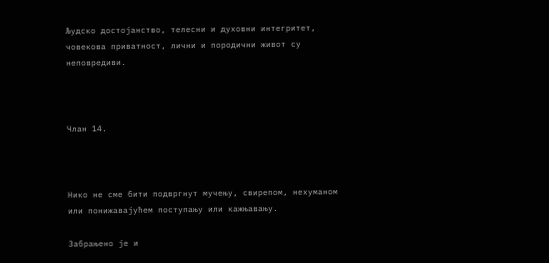Људско достојанство, телесни и духовни интегритет, човекова приватност, лични и породични живот су неповредиви.



Члан 14.



Нико не сме бити подвргнут мучењу, свирепом, нехуманом или понижавајућем поступању или кажњавању.

Забрањено је и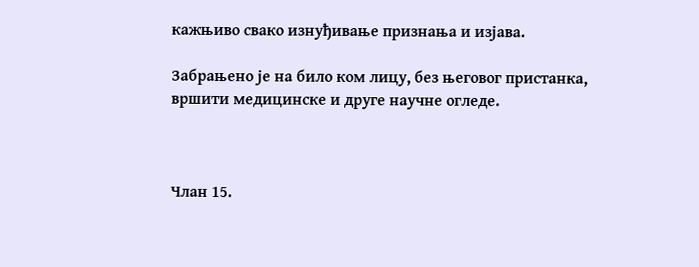кажњиво свако изнуђивање признања и изјава.

Забрањено је на било ком лицу, без његовог пристанка, вршити медицинске и друге научне огледе.



Члан 15.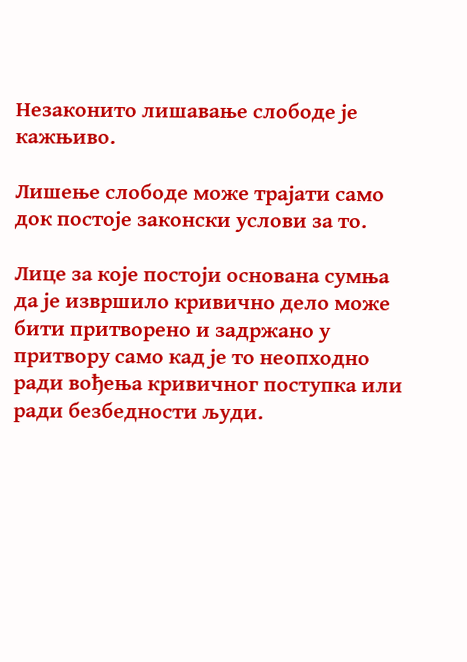Незаконито лишавање слободе је кажњиво.

Лишење слободе може трајати само док постоје законски услови за то.

Лице за које постоји основана сумња да је извршило кривично дело може  бити притворено и задржано у притвору само кад је то неопходно ради вођења кривичног поступка или ради безбедности људи.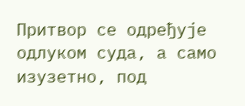Притвор се одређује одлуком суда, а само изузетно, под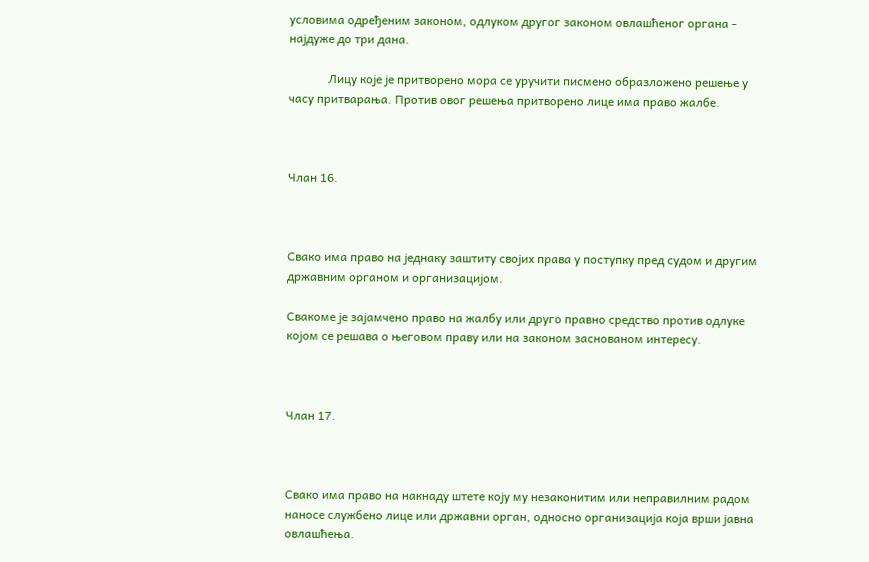условима одређеним законом, одлуком другог законом овлашћеног органа - најдуже до три дана.

             Лицу које је притворено мора се уручити писмено образложено решење у часу притварања. Против овог решења притворено лице има право жалбе.



Члан 16.



Свако има право на једнаку заштиту својих права у поступку пред судом и другим државним органом и организацијом.

Свакоме је зајамчено право на жалбу или друго правно средство против одлуке којом се решава о његовом праву или на законом заснованом интересу.



Члан 17.



Свако има право на накнаду штете коју му незаконитим или неправилним радом наносе службено лице или државни орган, односно организација која врши јавна овлашћења.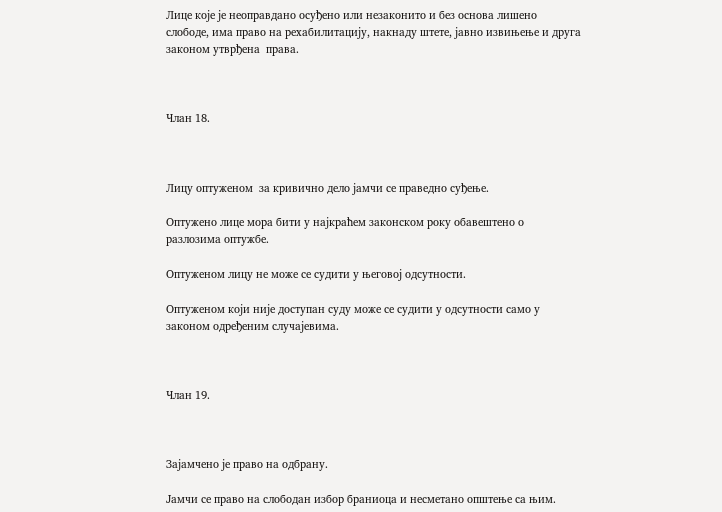Лице које је неоправдано осуђено или незаконито и без основа лишено слободе, има право на рехабилитацију, накнаду штете, јавно извињење и друга законом утврђена  права.



Члан 18.



Лицу оптуженом  за кривично дело јамчи се праведно суђење.

Оптужено лице мора бити у најкраћем законском року обавештено о разлозима оптужбе.

Оптуженом лицу не може се судити у његовој одсутности.

Оптуженом који није доступан суду може се судити у одсутности само у законом одређеним случајевима.



Члан 19.



Зајамчено је право на одбрану.

Јамчи се право на слободан избор браниоца и несметано општење са њим.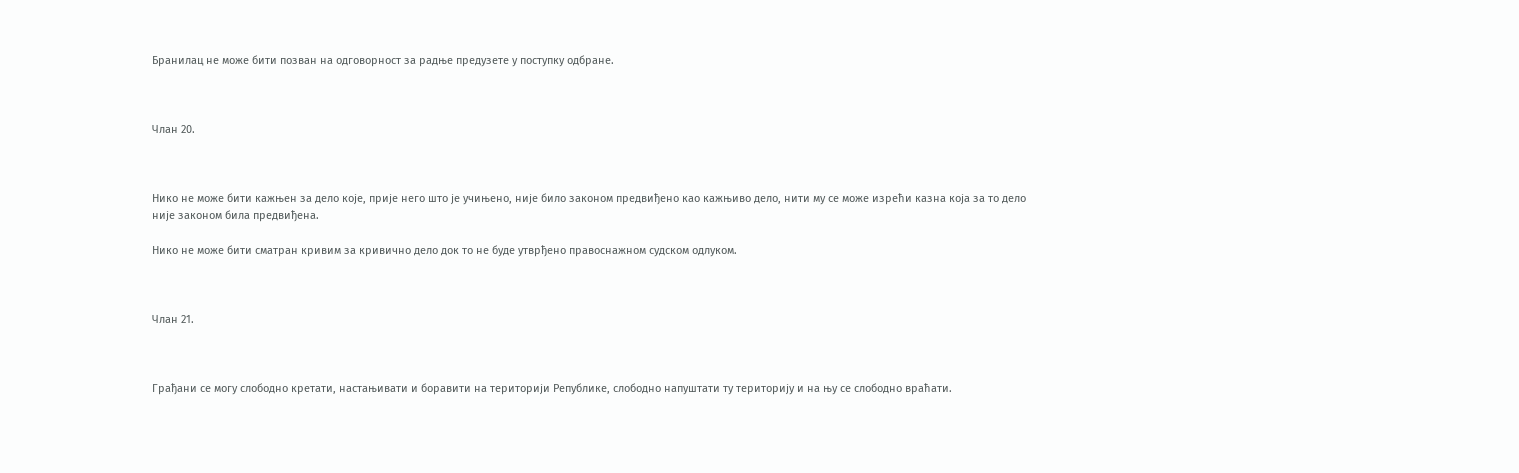Бранилац не може бити позван на одговорност за радње предузете у поступку одбране.



Члан 20.



Нико не може бити кажњен за дело које, прије него што је учињено, није било законом предвиђено као кажњиво дело, нити му се може изрећи казна која за то дело није законом била предвиђена.

Нико не може бити сматран кривим за кривично дело док то не буде утврђено правоснажном судском одлуком.



Члан 21.



Грађани се могу слободно кретати, настањивати и боравити на територији Републике, слободно напуштати ту територију и на њу се слободно враћати.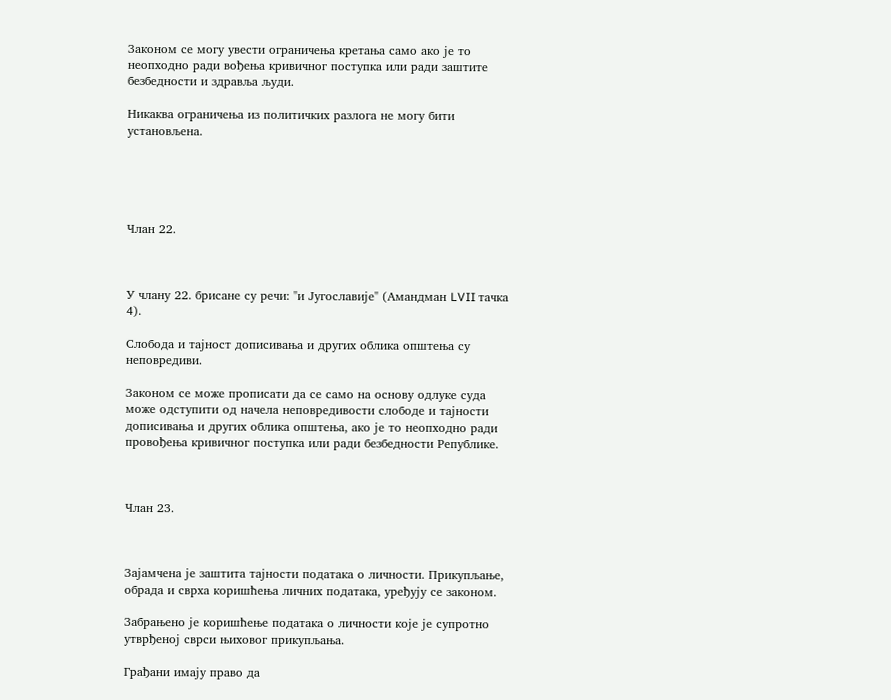Законом се могу увести ограничења кретања само ако је то неопходно ради вођења кривичног поступка или ради заштите безбедности и здравља људи.

Никаква ограничења из политичких разлога не могу бити установљена.





Члан 22.



У члану 22. брисане су речи: "и Југославије" (Амандман LVII тачка 4).

Слобода и тајност дописивања и других облика општења су неповредиви.

Законом се може прописати да се само на основу одлуке суда може одступити од начела неповредивости слободе и тајности дописивања и других облика општења, ако је то неопходно ради провођења кривичног поступка или ради безбедности Републике.



Члан 23.



Зајамчена је заштита тајности података о личности. Прикупљање, обрада и сврха коришћења личних података, уређују се законом.

Забрањено је коришћење података о личности које је супротно утврђеној сврси њиховог прикупљања.

Грађани имају право да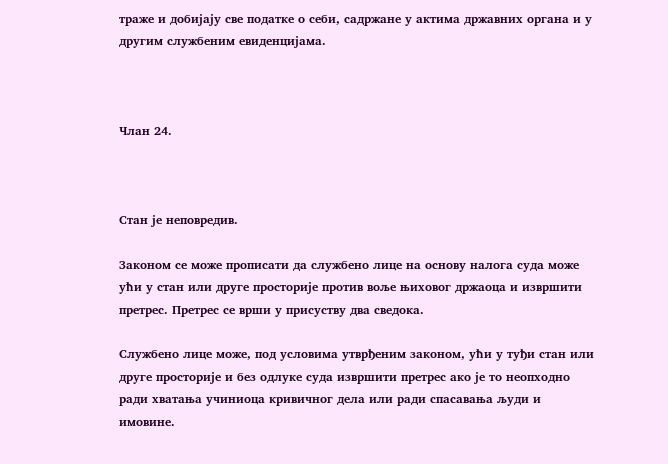траже и добијају све податке о себи, садржане у актима државних органа и у другим службеним евиденцијама.



Члан 24.



Стан је неповредив.

Законом се може прописати да службено лице на основу налога суда може ући у стан или друге просторије против воље њиховог држаоца и извршити претрес. Претрес се врши у присуству два сведока.

Службено лице може, под условима утврђеним законом, ући у туђи стан или друге просторије и без одлуке суда извршити претрес ако је то неопходно ради хватања учиниоца кривичног дела или ради спасавања људи и имовине.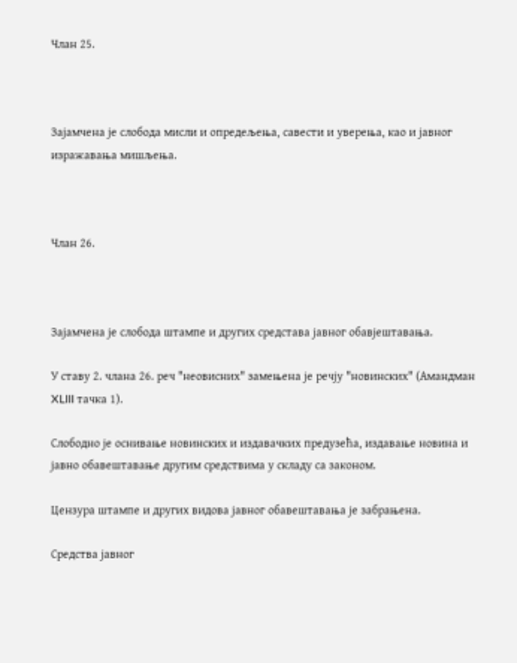Члан 25.



Зајамчена је слобода мисли и опредељења, савести и уверења, као и јавног изражавања мишљења.



Члан 26.



Зајамчена је слобода штампе и других средстава јавног обавјештавања.

У ставу 2. члана 26. реч "неовисних" замењена је речју "новинских" (Амандман  XLIII тачка 1).

Слободно је оснивање новинских и издавачких предузећа, издавање новина и јавно обавештавање другим средствима у складу са законом.

Цензура штампе и других видова јавног обавештавања је забрањена.

Средства јавног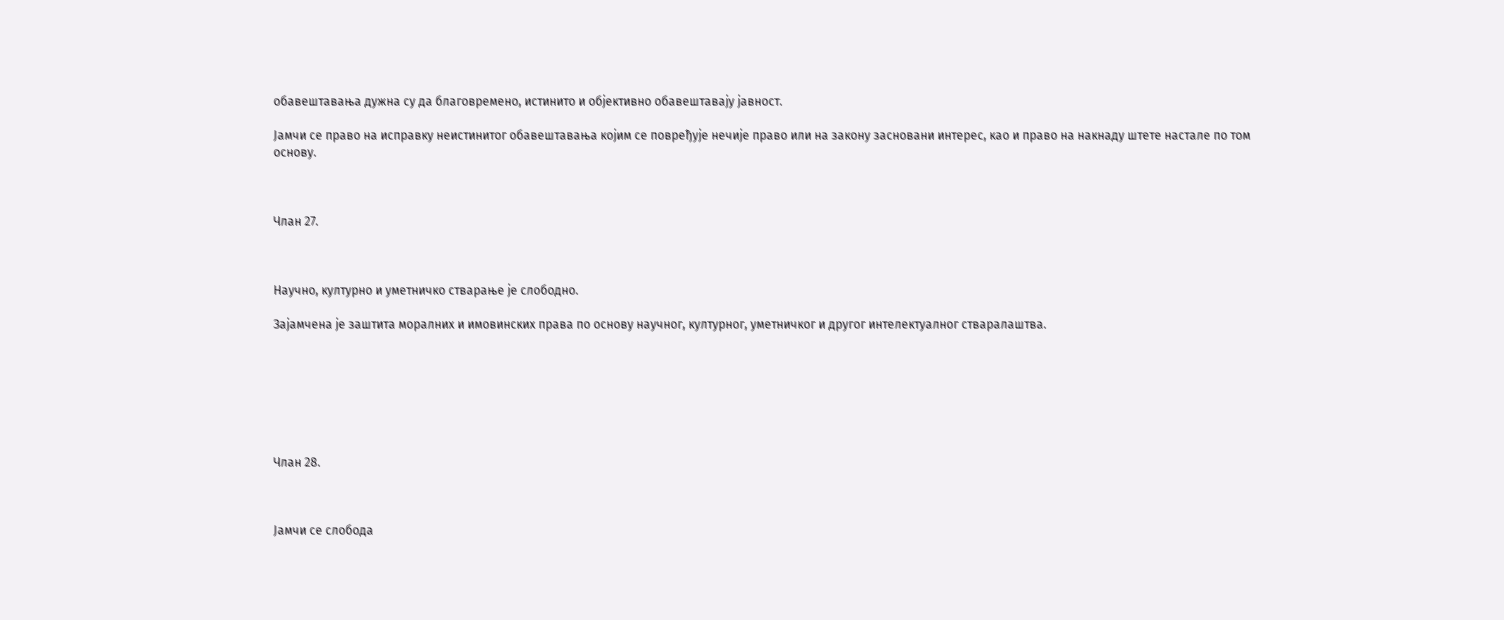обавештавања дужна су да благовремено, истинито и објективно обавештавају јавност.

Јамчи се право на исправку неистинитог обавештавања којим се повређује нечије право или на закону засновани интерес, као и право на накнаду штете настале по том основу.



Члан 27.



Научно, културно и уметничко стварање је слободно.

Зајамчена је заштита моралних и имовинских права по основу научног, културног, уметничког и другог интелектуалног стваралаштва.







Члан 28.



Јамчи се слобода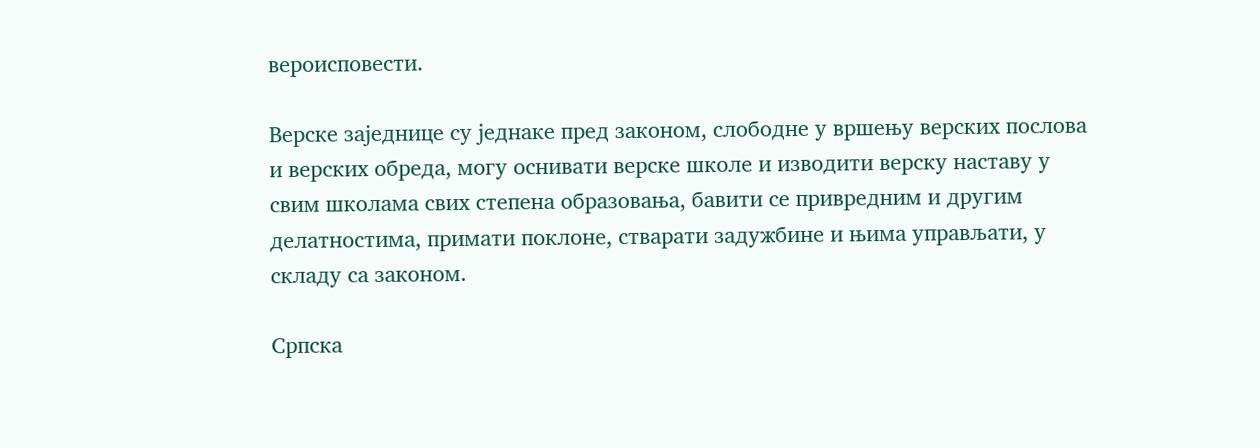вероисповести.

Верске заједнице су једнаке пред законом, слободне у вршењу верских послова и верских обреда, могу оснивати верске школе и изводити верску наставу у свим школама свих степена образовања, бавити се привредним и другим делатностима, примати поклоне, стварати задужбине и њима управљати, у складу са законом.

Српска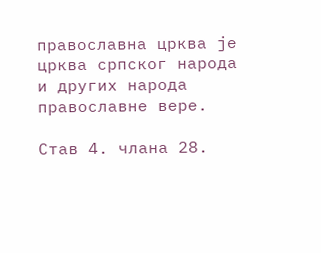православна црква је црква српског народа и других народа православне вере.

Став 4. члана 28.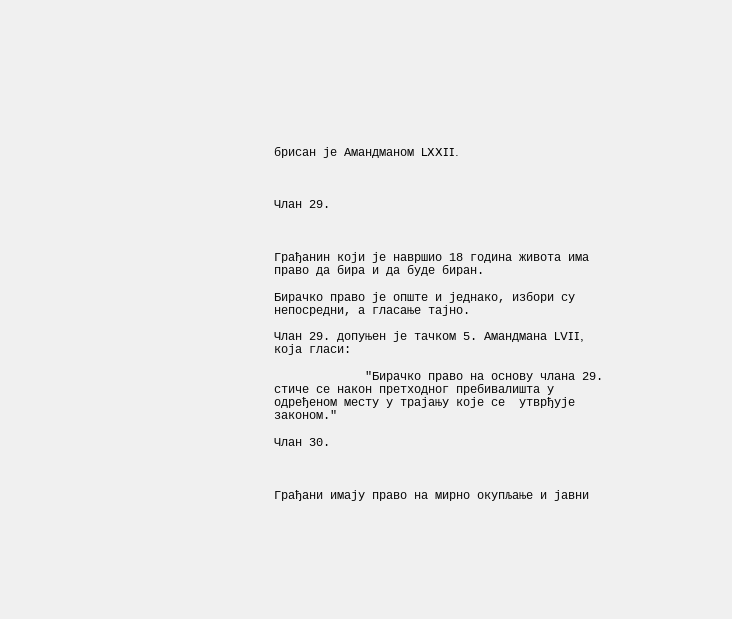брисан је Амандманом LXXII.



Члан 29.



Грађанин који је навршио 18 година живота има право да бира и да буде биран.

Бирачко право је опште и једнако, избори су непосредни, а гласање тајно.

Члан 29. допуњен је тачком 5. Амандмана LVII, која гласи:

             "Бирачко право на основу члана 29. стиче се након претходног пребивалишта у одређеном месту у трајању које се  утврђује законом."

Члан 30.



Грађани имају право на мирно окупљање и јавни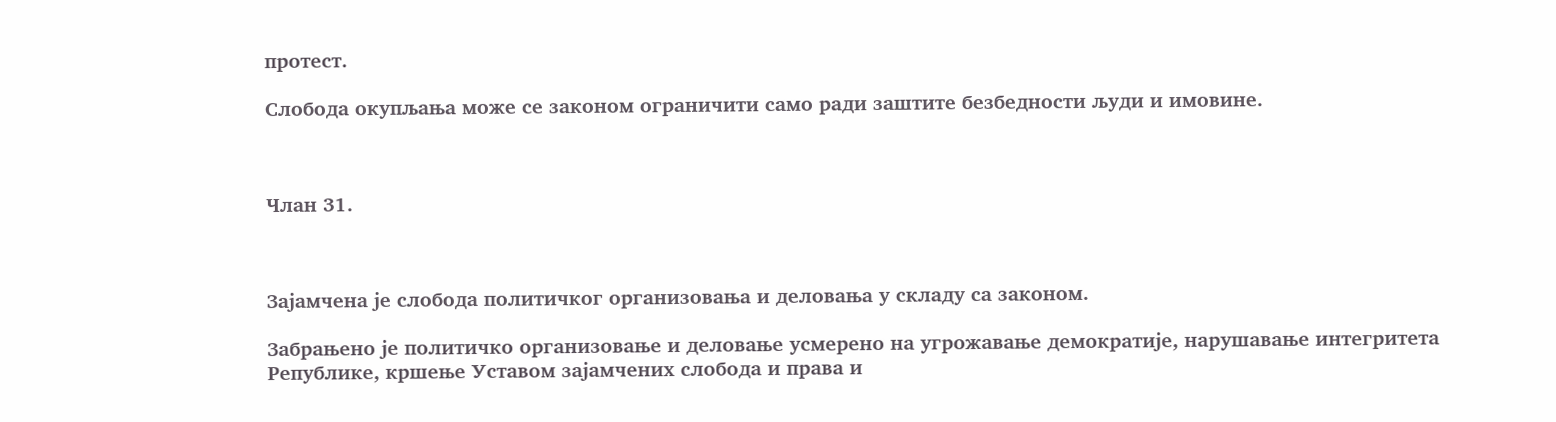протест.

Слобода окупљања може се законом ограничити само ради заштите безбедности људи и имовине.



Члан 31.



Зајамчена је слобода политичког организовања и деловања у складу са законом.

Забрањено је политичко организовање и деловање усмерено на угрожавање демократије, нарушавање интегритета Републике, кршење Уставом зајамчених слобода и права и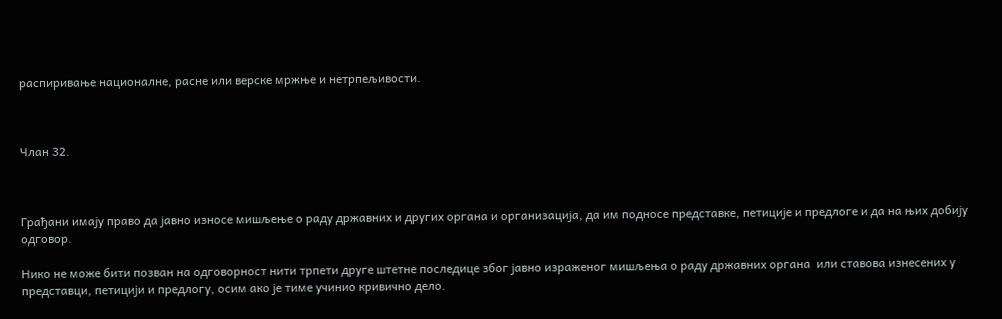распиривање националне, расне или верске мржње и нетрпељивости.



Члан 32.



Грађани имају право да јавно износе мишљење о раду државних и других органа и организација, да им подносе представке, петиције и предлоге и да на њих добију одговор.

Нико не може бити позван на одговорност нити трпети друге штетне последице због јавно израженог мишљења о раду државних органа  или ставова изнесених у представци, петицији и предлогу, осим ако је тиме учинио кривично дело.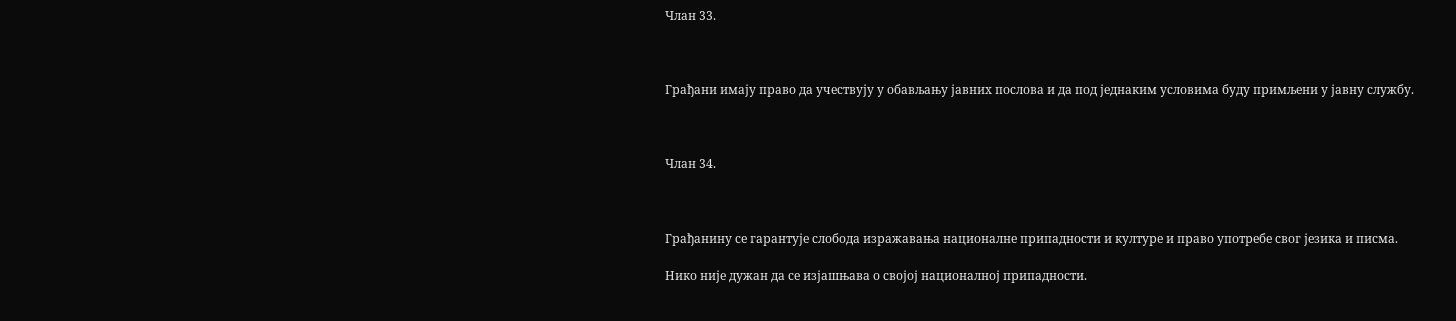Члан 33.



Грађани имају право да учествују у обављању јавних послова и да под једнаким условима буду примљени у јавну службу.



Члан 34.



Грађанину се гарантује слобода изражавања националне припадности и културе и право употребе свог језика и писма.

Нико није дужан да се изјашњава о својој националној припадности.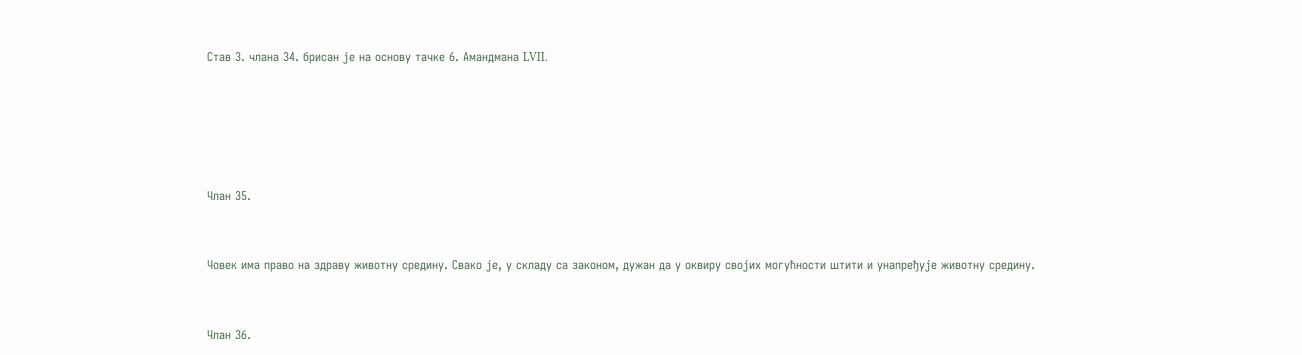Став 3. члана 34. брисан је на основу тачке 6. Амандмана LVII.







Члан 35.



Човек има право на здраву животну средину. Свако је, у складу са законом, дужан да у оквиру својих могућности штити и унапређује животну средину.



Члан 36.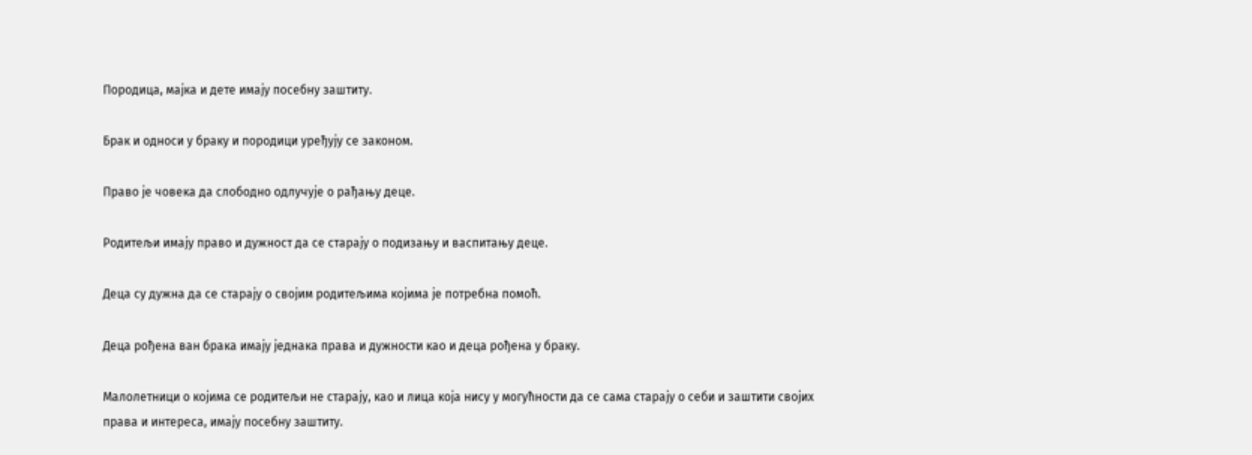Породица, мајка и дете имају посебну заштиту.

Брак и односи у браку и породици уређују се законом.

Право је човека да слободно одлучује о рађању деце.

Родитељи имају право и дужност да се старају о подизању и васпитању деце.

Деца су дужна да се старају о својим родитељима којима је потребна помоћ.

Деца рођена ван брака имају једнака права и дужности као и деца рођена у браку.

Малолетници о којима се родитељи не старају, као и лица која нису у могућности да се сама старају о себи и заштити својих права и интереса, имају посебну заштиту.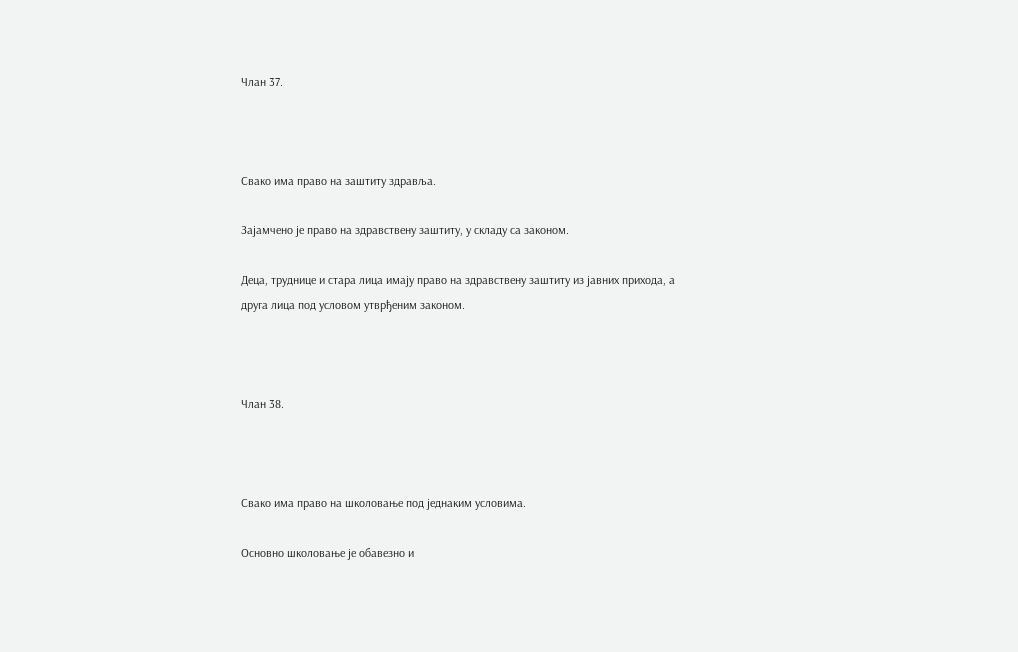Члан 37.



Свако има право на заштиту здравља.

Зајамчено је право на здравствену заштиту, у складу са законом.

Деца, труднице и стара лица имају право на здравствену заштиту из јавних прихода, а друга лица под условом утврђеним законом.



Члан 38.



Свако има право на школовање под једнаким условима.

Основно школовање је обавезно и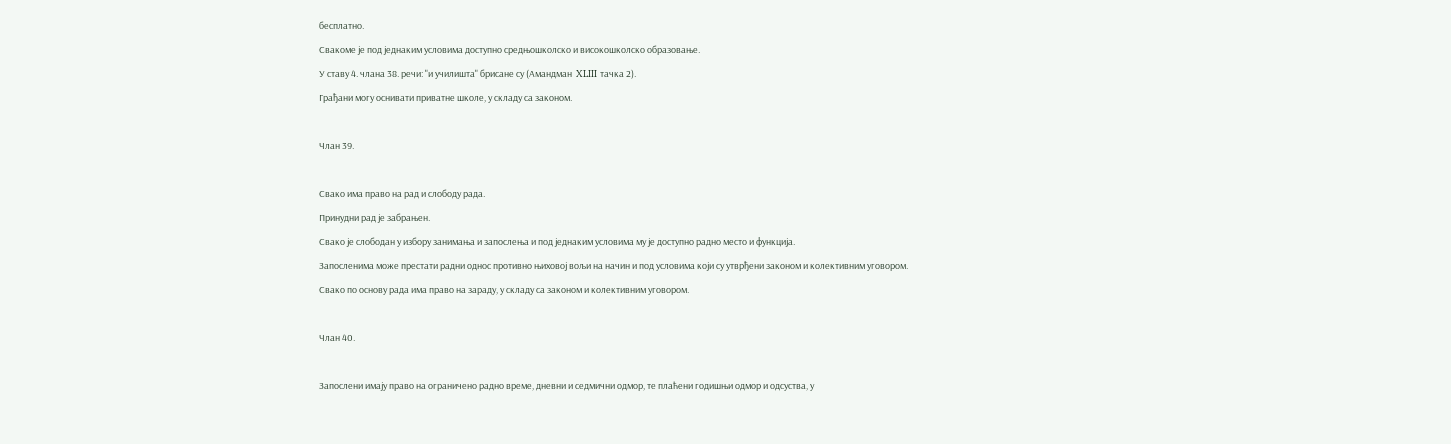бесплатно.

Свакоме је под једнаким условима доступно средњошколско и високошколско образовање.

У ставу 4. члана 38. речи: "и училишта" брисане су (Амандман  XLIII тачка 2).

Грађани могу оснивати приватне школе, у складу са законом.



Члан 39.



Свако има право на рад и слободу рада.

Принудни рад је забрањен.

Свако је слободан у избору занимања и запослења и под једнаким условима му је доступно радно место и функција.

Запосленима може престати радни однос противно њиховој вољи на начин и под условима који су утврђени законом и колективним уговором.

Свако по основу рада има право на зараду, у складу са законом и колективним уговором.



Члан 40.



Запослени имају право на ограничено радно време, дневни и седмични одмор, те плаћени годишњи одмор и одсуства, у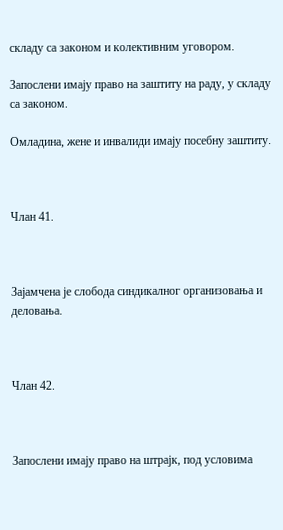складу са законом и колективним уговором.

Запослени имају право на заштиту на раду, у складу са законом.

Омладина, жене и инвалиди имају посебну заштиту.



Члан 41.



Зајамчена је слобода синдикалног организовања и деловања.



Члан 42.



Запослени имају право на штрајк, под условима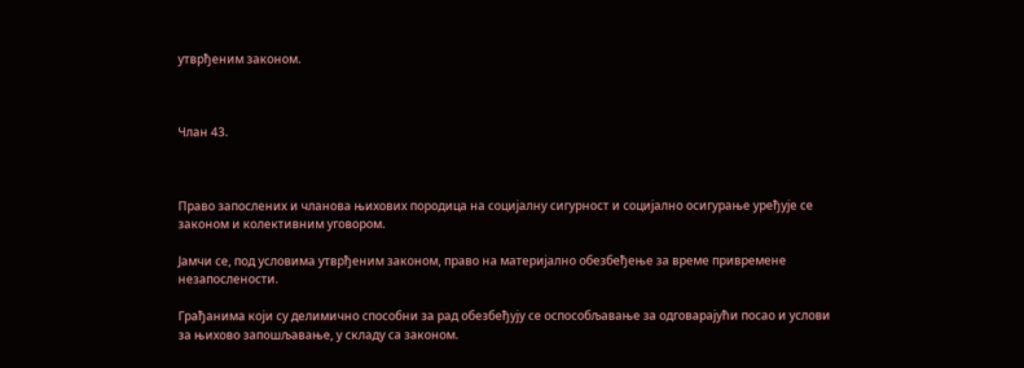утврђеним законом.



Члан 43.



Право запослених и чланова њихових породица на социјалну сигурност и социјално осигурање уређује се законом и колективним уговором.

Јамчи се, под условима утврђеним законом, право на материјално обезбеђење за време привремене незапослености.

Грађанима који су делимично способни за рад обезбеђују се оспособљавање за одговарајући посао и услови за њихово запошљавање, у складу са законом.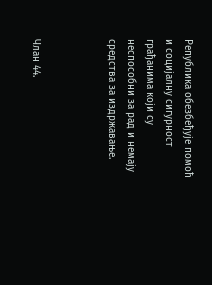Република обезбеђује помоћ и социјалну сигурност грађанима који су неспособни за рад и немају средства за издржавање.



Члан 44.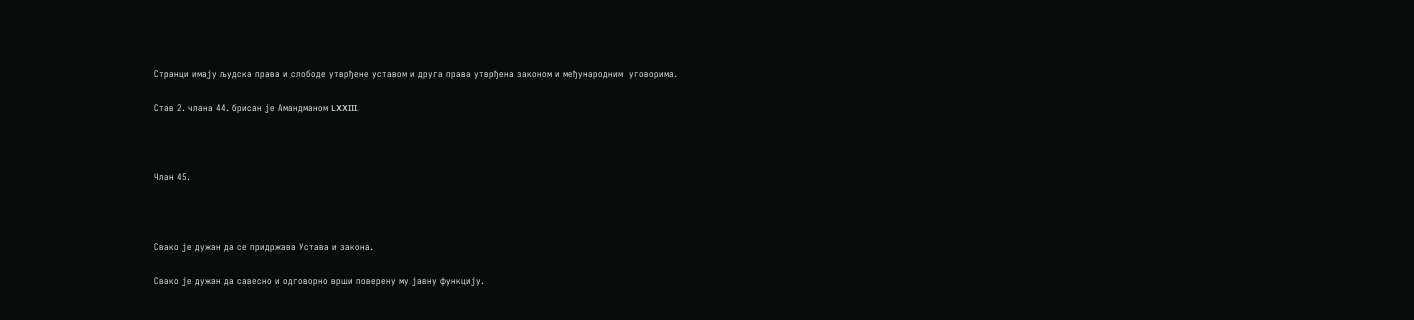Странци имају људска права и слободе утврђене уставом и друга права утврђена законом и међународним  уговорима.

Став 2. члана 44. брисан је Амандманом LXXIII.



Члан 45.



Свако је дужан да се придржава Устава и закона.

Свако је дужан да савесно и одговорно врши поверену му јавну функцију.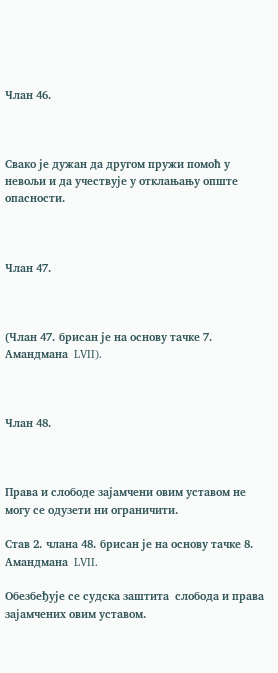Члан 46.



Свако је дужан да другом пружи помоћ у невољи и да учествује у отклањању опште опасности.



Члан 47.



(Члан 47. брисан је на основу тачке 7. Амандмана  LVII).



Члан 48.



Права и слободе зајамчени овим уставом не могу се одузети ни ограничити.

Став 2. члана 48. брисан је на основу тачке 8. Амандмана  LVII.

Обезбеђује се судска заштита  слобода и права зајамчених овим уставом.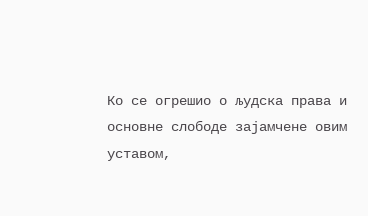Ко се огрешио о људска права и основне слободе зајамчене овим уставом,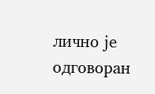лично је одговоран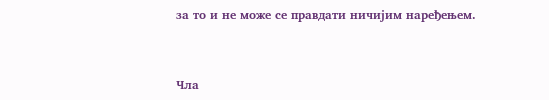за то и не може се правдати ничијим наређењем.



Чла